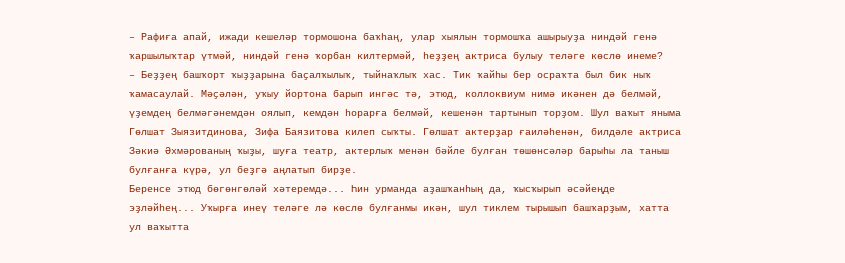– Рафиға апай, ижади кешеләр тормошона баҡһаң, улар хыялын тормошҡа ашырыуҙа ниндәй генә ҡаршылыҡтар үтмәй, ниндәй генә ҡорбан килтермәй, һеҙҙең актриса булыу теләге көслө инеме?
– Беҙҙең башҡорт ҡыҙҙарына баҫалҡылыҡ, тыйнаҡлыҡ хас. Тик ҡайһы бер осраҡта был бик ныҡ ҡамасаулай. Мәҫәлән, уҡыу йортона барып ингәс тә, этюд, коллоквиум нимә икәнен дә белмәй, үҙемдең белмәгәнемдән оялып, кемдән һорарға белмәй, кешенән тартынып торҙом. Шул ваҡыт яныма Гөлшат Зыязитдинова, Зифа Баязитова килеп сыҡты. Гөлшат актерҙар ғаиләһенән, билдәле актриса Зәкиә Әхмәрованың ҡыҙы, шуға театр, актерлыҡ менән бәйле булған төшөнсәләр барыһы ла таныш булғанға күрә, ул беҙгә аңлатып бирҙе.
Беренсе этюд бөгөнгөләй хәтеремдә... Һин урманда аҙашҡанһың да, ҡысҡырып әсәйеңде эҙләйһең... Уҡырға инеү теләге лә көслө булғанмы икән, шул тиклем тырышып башҡарҙым, хатта ул ваҡытта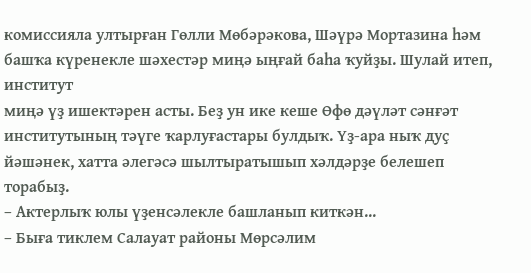комиссияла ултырған Гөлли Мөбәрәкова, Шәүрә Мортазина һәм башҡа күренекле шәхестәр миңә ыңғай баһа ҡуйҙы. Шулай итеп, институт
миңә үҙ ишектәрен асты. Беҙ ун ике кеше Өфө дәүләт сәнғәт институтының тәүге ҡарлуғастары булдыҡ. Үҙ-ара ныҡ дуҫ йәшәнек, хатта әлегәсә шылтыратышып хәлдәрҙе белешеп торабыҙ.
– Актерлыҡ юлы үҙенсәлекле башланып киткән...
– Быға тиклем Салауат районы Мөрсәлим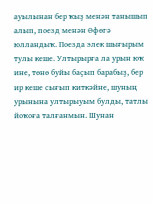ауылынан бер ҡыҙ менән танышып алып, поезд менән Өфөгә юлландыҡ. Поезда элек шығырым тулы кеше. Ултырырға ла урын юҡ ине, төнө буйы баҫып барабыҙ, бер ир кеше сығып киткәйне, шуның урынына ултырыуым булды, татлы йоҡоға талғанмын. Шунан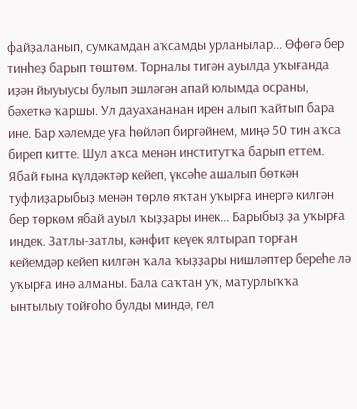файҙаланып, сумкамдан аҡсамды урланылар... Өфөгә бер тинһеҙ барып төштөм. Торналы тигән ауылда уҡығанда иҙән йыуыусы булып эшләгән апай юлымда осраны, бәхеткә ҡаршы. Ул дауахананан ирен алып ҡайтып бара ине. Бар хәлемде уға һөйләп биргәйнем, миңә 50 тин аҡса биреп китте. Шул аҡса менән институтҡа барып еттем. Ябай ғына күлдәктәр кейеп, үксәһе ашалып бөткән туфлиҙарыбыҙ менән төрлө яҡтан уҡырға инергә килгән бер төркөм ябай ауыл ҡыҙҙары инек... Барыбыҙ ҙа уҡырға индек. Затлы-затлы, кәнфит кеүек ялтырап торған кейемдәр кейеп килгән ҡала ҡыҙҙары нишләптер береһе лә уҡырға инә алманы. Бала саҡтан уҡ, матурлыҡҡа ынтылыу тойғоһо булды миндә, гел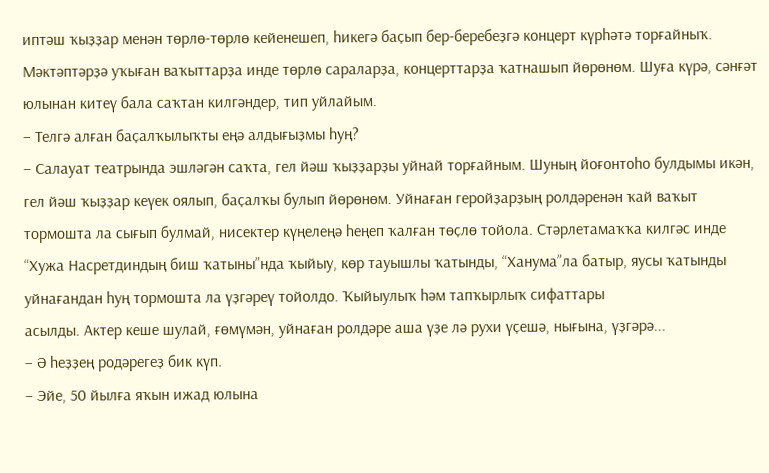иптәш ҡыҙҙар менән төрлө-төрлө кейенешеп, һикегә баҫып бер-беребеҙгә концерт күрһәтә торғайныҡ. Мәктәптәрҙә уҡыған ваҡыттарҙа инде төрлө сараларҙа, концерттарҙа ҡатнашып йөрөнөм. Шуға күрә, сәнғәт юлынан китеү бала саҡтан килгәндер, тип уйлайым.
– Телгә алған баҫалҡылыҡты еңә алдығыҙмы һуң?
– Салауат театрында эшләгән саҡта, гел йәш ҡыҙҙарҙы уйнай торғайным. Шуның йоғонтоһо булдымы икән, гел йәш ҡыҙҙар кеүек оялып, баҫалҡы булып йөрөнөм. Уйнаған геройҙарҙың ролдәренән ҡай ваҡыт тормошта ла сығып булмай, нисектер күңелеңә һеңеп ҡалған төҫлө тойола. Стәрлетамаҡҡа килгәс инде “Хужа Насретдиндың биш ҡатыны”нда ҡыйыу, көр тауышлы ҡатынды, “Ханума”ла батыр, яусы ҡатынды уйнағандан һуң тормошта ла үҙгәреү тойолдо. Ҡыйыулыҡ һәм тапҡырлыҡ сифаттары
асылды. Актер кеше шулай, ғөмүмән, уйнаған ролдәре аша үҙе лә рухи үҫешә, нығына, үҙгәрә...
– Ә һеҙҙең родәрегеҙ бик күп.
– Эйе, 50 йылға яҡын ижад юлына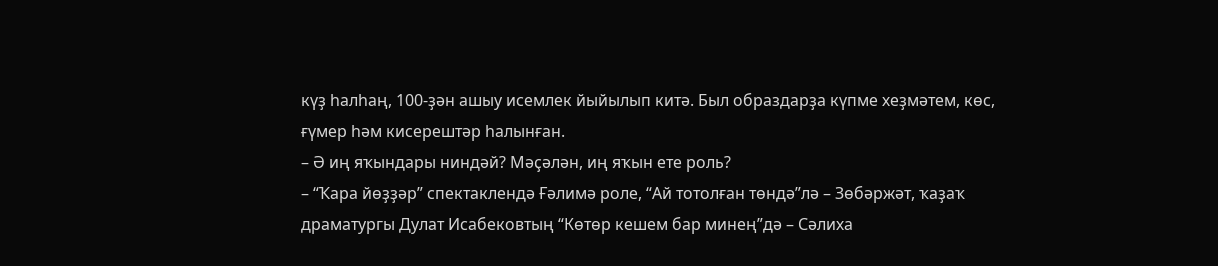күҙ һалһаң, 100-ҙән ашыу исемлек йыйылып китә. Был образдарҙа күпме хеҙмәтем, көс, ғүмер һәм кисерештәр һалынған.
– Ә иң яҡындары ниндәй? Мәҫәлән, иң яҡын ете роль?
– “Ҡара йөҙҙәр” спектаклендә Ғәлимә роле, “Ай тотолған төндә”лә – Зөбәржәт, ҡаҙаҡ драматургы Дулат Исабековтың “Көтөр кешем бар минең”дә – Сәлиха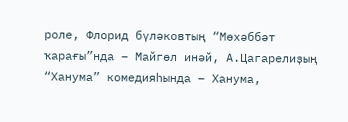роле, Флорид бүләковтың “Мөхәббәт ҡарағы”нда – Майгөл инәй, А.Цагарелиҙың “Ханума” комедияһында – Ханума,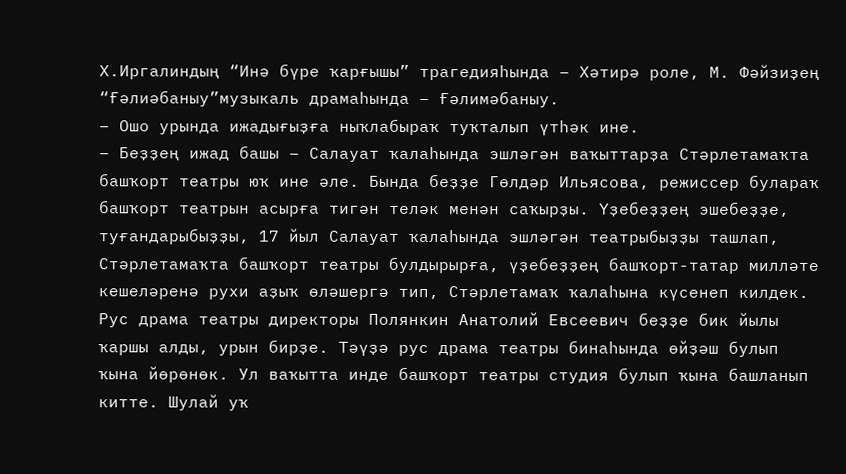Х.Иргалиндың “Инә бүре ҡарғышы” трагедияһында – Хәтирә роле, М. Фәйзиҙең “Ғәлиәбаныу”музыкаль драмаһында – Ғәлимәбаныу.
– Ошо урында ижадығыҙға ныҡлабыраҡ туҡталып үтһәк ине.
– Беҙҙең ижад башы – Салауат ҡалаһында эшләгән ваҡыттарҙа Стәрлетамаҡта башҡорт театры юҡ ине әле. Бында беҙҙе Гөлдәр Ильясова, режиссер булараҡ башҡорт театрын асырға тигән теләк менән саҡырҙы. Үҙебеҙҙең эшебеҙҙе, туғандарыбыҙҙы, 17 йыл Салауат ҡалаһында эшләгән театрыбыҙҙы ташлап, Стәрлетамаҡта башҡорт театры булдырырға, үҙебеҙҙең башҡорт-татар милләте кешеләренә рухи аҙыҡ өләшергә тип, Стәрлетамаҡ ҡалаһына күсенеп килдек. Рус драма театры директоры Полянкин Анатолий Евсеевич беҙҙе бик йылы ҡаршы алды, урын бирҙе. Тәүҙә рус драма театры бинаһында өйҙәш булып ҡына йөрөнөк. Ул ваҡытта инде башҡорт театры студия булып ҡына башланып китте. Шулай уҡ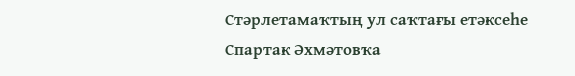Стәрлетамаҡтың ул саҡтағы етәксеһе Спартак Әхмәтовҡа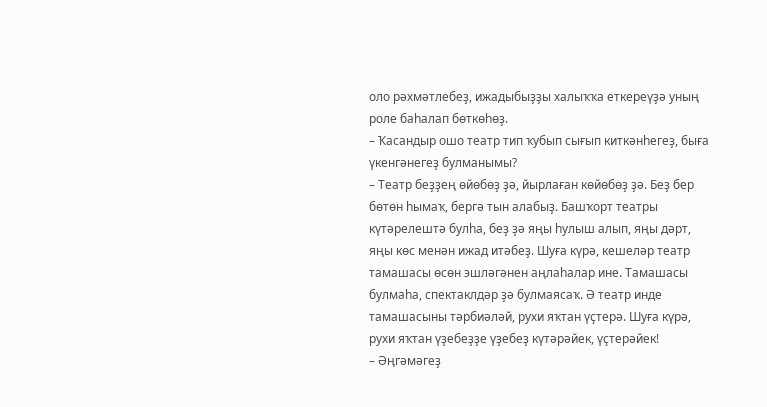оло рәхмәтлебеҙ, ижадыбыҙҙы халыҡҡа еткереүҙә уның роле баһалап бөткөһөҙ.
– Ҡасандыр ошо театр тип ҡубып сығып киткәнһегеҙ, быға үкенгәнегеҙ булманымы?
– Театр беҙҙең өйөбөҙ ҙә, йырлаған көйөбөҙ ҙә. Беҙ бер бөтөн һымаҡ, бергә тын алабыҙ. Башҡорт театры күтәрелештә булһа, беҙ ҙә яңы һулыш алып, яңы дәрт, яңы көс менән ижад итәбеҙ. Шуға күрә, кешеләр театр тамашасы өсөн эшләгәнен аңлаһалар ине. Тамашасы булмаһа, спектаклдәр ҙә булмаясаҡ. Ә театр инде тамашасыны тәрбиәләй, рухи яҡтан үҫтерә. Шуға күрә, рухи яҡтан үҙебеҙҙе үҙебеҙ күтәрәйек, үҫтерәйек!
– Әңгәмәгеҙ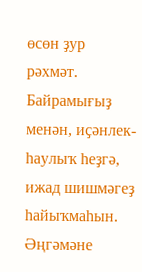өсөн ҙур рәхмәт. Байрамығыҙ менән, иҫәнлек-һаулыҡ һеҙгә, ижад шишмәгеҙ һайыҡмаһын.
Әңгәмәне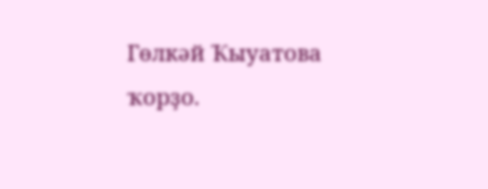Гөлкәй Ҡыуатова ҡорҙо.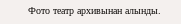Фото театр архивынан алынды.